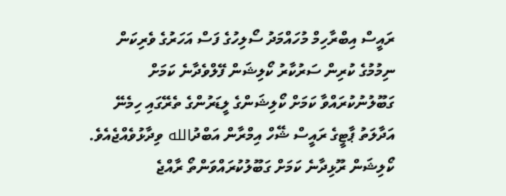ރައީސް އިބްރާހިމް މުހައްމަދު ސޯލިހުގެ ފަސް އަހަރުގެ ވެރިކަން ނިމުމުގެ ކުރިން ސަރުކާރު ކޯލިޝަން ފޭލްވެދާނެ ކަމަށް ގަބޫލުނުކުރައްވާ ކަމަށް ކޯލިޝަންގެ ލީޑަރުންގެ ތެރޭގައި ހިމެނޭ އަދާލަތު ޕާޓީގެ ރައީސް ޝޭހް އިމްރާން އަބްދުالله ވިދާޅުވެއްޖެއެވެ.
ކޯލިޝަން ރޫޅިދާނެ ކަމަށް ގަބޫލުކުރައްވަންތޯ ރާއްޖެ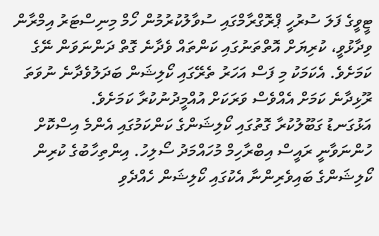ޓީވީގެ ފަލަ ސުރުހީ ޕްރޮގްރާމްގައި ސުވާލުކުރުމުން ހޯމް މިނިސްޓަރު އިމްރާން ވިދާޅުވީ، ކުރިޔަށް އޮތްތަނުގައި ކަންތައް ވެދާނެ ގޮތް ދަންނަވަން ނޭގެ ކަމަށެވެ. އެކަމަކު މި ފަސް އަހަރު ތެރޭގައި ކޯލިޝަން ބަދަލުވެދާނެ ނުވަތަ ރޫޅިދާނެ ކަމަށް އެއްވެސް ވަރަކަށް އުއްމީދުނުކުރާ ކަމަށެވެ.
އަޅުގަނޑު ގަބޫލުކުރާ ގޮތުގައި ކޯލިޝަންގެ ކަންކަމުގައި އެންމެ އިސްކޮށް ހުންނަވާނީ ރައީސް އިބްރާހިމް މުހައްމަދު ސޯލިހު. އިންތިހާބުގެ ކުރިން ކޯލިޝަންގެ ބައިވެރިންނާ އެކުގައި ކޯލިޝަން ހެއްދެވި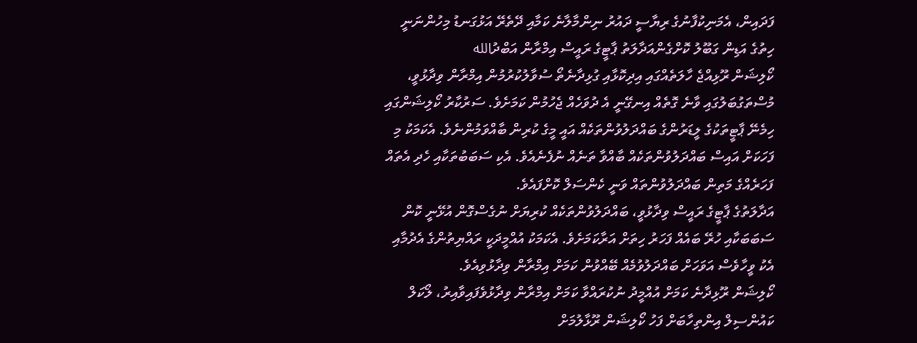ފަދައިން، އެމަނިކުފާނުގެ ރިޔާސީ ދައުރު ނިންމާލާނެ ކަމާއި ދޭތެރޭ އަޅުގަނޑު މިހުންނަނީ ހިތުގެ އަޑިން ގަބޫލު ކޮށްގެންއަދާލަތު ޕާޓީގެ ރައީސް އިމްރާން އަބްދުالله
ކޯލިޝަން ރޫޅިއްޖެ ހާލަތެއްގައި އިދިކޮޅާއި ގުޅިދާނެތޯ ސުވާލުކުރުމުން އިމްރާން ވިދާޅުވީ، މުސްތަގުބަލުގައި ވާނެ ގޮތެއް އިނގޭނީ އެ ދުވަހެއް ޖެހުމުން ކަމަށެވެ. ސަރުކާރު ކޯލިޝަންގައި ހިމެނޭ ޕާޓީތަކުގެ ލީޑަރުންގެ ބައްދަލުވުންތަކެއް އައީ މީގެ ކުރިން ބާއްވަމުންނެވެ. އެކަމަކު މި ފަހަކަށް އައިސް ބައްދަލުވުންތަކެއް ބާއްވާ ތަނެއް ނުފެނެއެވެ. އެކި ސަބަބުތަކާއި ހެދި އެތައް ފަހަރެއްގެ މަތިން ބައްދަލުވުންތައް ވަނީ ކެންސަލް ކޮށްފައެވެ.
އަދާލަތުގެ ޕާޓީގެ ރައީސް ވިދާޅުވީ، ބައްދަލުވުންތަކެއް ކުރިޔަށް ނުގެސްގޮން އުޅޭނީ ކޮން ސަބަބަކާއި ހުރޭ ބައެއް ފަހަރު ހިތަށް އަރާކަމަށެވެ. އެކަމަކު އުއްމީދަކީ ރައްޔިތުންގެ އެދުމާއި އެކު ވީހާވެސް އަވަހަށް ބައްދަލުވުމެއް ބޭއްވުން ކަމަށް އިމްރާން ވިދާޅުވިއެވެ.
ކޯލިޝަން ރޫޅިދާނެ ކަމަށް އުއްމީދު ނުކުރައްވާ ކަމަށް އިމްރާން ވިދާޅުވެފައިވާއިރު، ލޯކަލް ކައުންސިލް އިންތިހާބަށް ފަހު ކޯލިޝަން ރޫޅާލުމަށް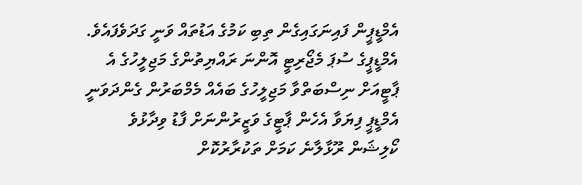އެމްޑީޕީން ފައިނަގައިގެން ތިބި ކަމުގެ އަޑުތައް ވަނީ ގަދަވެފައެވެ. އެމްޑީޕީގެ ސުޕަ މެޖޯރިޓީ އޮންނަ ރައްޔިތުންގެ މަޖިލީހުގެ އެ ޕާޓީއަށް ނިސްބަތްވާ މަޖިލީހުގެ ބައެއް މެމްބަރުން ގެންދަވަނީ އެމްޑީޕީ ފިޔަވާ އެހެން ޕާޓީގެ ވަޒީރުންނަށް ފާޑު ވިދާޅުވެ ކޯލިޝަން ރޫޅާލާނެ ކަމަށް ތަކުރާރުކޮށް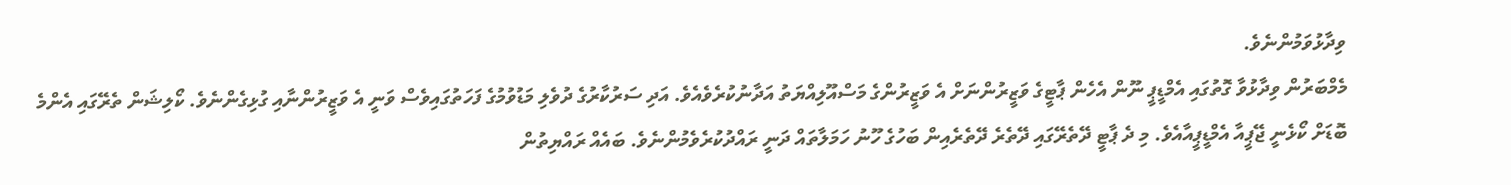ވިދާޅުވަމުންނެވެ.
މެމްބަރުން ވިދާޅުވާ ގޮތުގައި އެމްޑީޕީ ނޫން އެހެން ޕާޓީގެ ވަޒީރުންނަށް އެ ވަޒީރުންގެ މަސްއޫލިއްޔަތު އަދާނުކުރެވެއެވެ. އަދި ސަރުކާރުގެ ދުވެލި މަޑުވުމުގެ ފަހަތުގައިވެސް ވަނީ އެ ވަޒީރުންނާއި ގުޅިގެންނެވެ. ކޯލިޝަން ތެރޭގައި އެންމެ ބޮޑަށް ކޯޅެނީ ޖޭޕީއާ އެމްޑީޕީއާއެވެ. މި ދެ ޕާޓީ ދޭތެރޭގައި ދޭތެރެ ދޭތެރެއިން ބަހުގެ ހޫނު ހަމަލާތައް ދަނީ ރައްދުކުރެވެމުންނެވެ. ބައެއް ރައްޔިތުން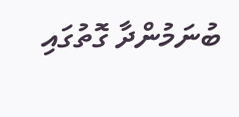ބުނަމުންދާ ގޮތުގައި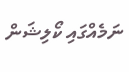ނަމެއްގައި ކޯލިޝަން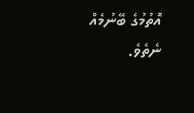އޮތުމުގެ ބޭނުމެއް ނެތެވެ.